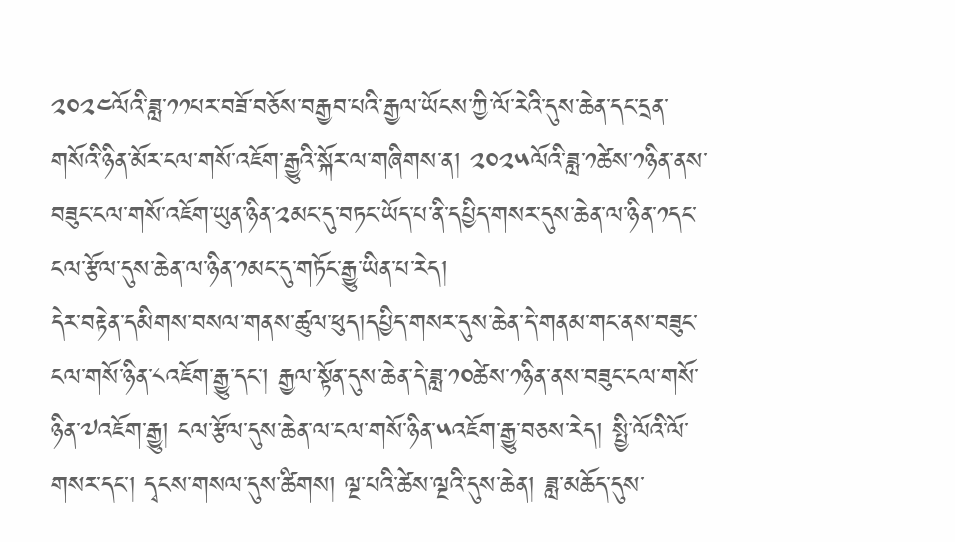༢༠༢༤ལོའི་ཟླ་༡༡པར་བཟོ་བཅོས་བརྒྱབ་པའི་རྒྱལ་ཡོངས་ཀྱི་ལོ་རེའི་དུས་ཆེན་དང་དྲན་གསོའི་ཉིན་མོར་ངལ་གསོ་འཇོག་རྒྱུའི་སྐོར་ལ་གཞིགས་ན། ༢༠༢༥ལོའི་ཟླ་༡ཚེས་༡ཉིན་ནས་བཟུང་ངལ་གསོ་འཇོག་ཡུན་ཉིན་༢མང་དུ་བཏང་ཡོད་པ་ནི་དཔྱིད་གསར་དུས་ཆེན་ལ་ཉིན་༡དང་ངལ་རྩོལ་དུས་ཆེན་ལ་ཉིན་༡མང་དུ་གཏོང་རྒྱུ་ཡིན་པ་རེད།
དེར་བརྟེན་དམིགས་བསལ་གནས་ཚུལ་ཕུད།དཔྱིད་གསར་དུས་ཆེན་དེ་གནམ་གང་ནས་བཟུང་ངལ་གསོ་ཉིན་༨འཇོག་རྒྱུ་དང་། རྒྱལ་སྟོན་དུས་ཆེན་དེ་ཟླ་༡༠ཚེས་༡ཉིན་ནས་བཟུང་ངལ་གསོ་ཉིན་༧འཇོག་རྒྱུ། ངལ་རྩོལ་དུས་ཆེན་ལ་ངལ་གསོ་ཉིན་༥འཇོག་རྒྱུ་བཅས་རེད། སྤྱི་ལོའི་ལོ་གསར་དང་། དྭངས་གསལ་དུས་ཚིགས། ལྔ་པའི་ཚེས་ལྔའི་དུས་ཆེན། ཟླ་མཆོད་དུས་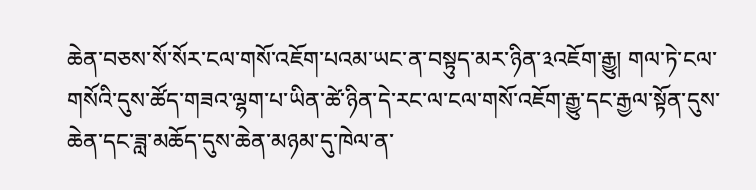ཆེན་བཅས་སོ་སོར་ངལ་གསོ་འཇོག་པའམ་ཡང་ན་བསྟུད་མར་ཉིན་༣འཇོག་རྒྱུ། གལ་ཏེ་ངལ་གསོའི་དུས་ཚོད་གཟའ་ལྷག་པ་ཡིན་ཚེ་ཉིན་དེ་རང་ལ་ངལ་གསོ་འཇོག་རྒྱུ་དང་རྒྱལ་སྟོན་དུས་ཆེན་དང་ཟླ་མཆོད་དུས་ཆེན་མཉམ་དུ་ཁེལ་ན་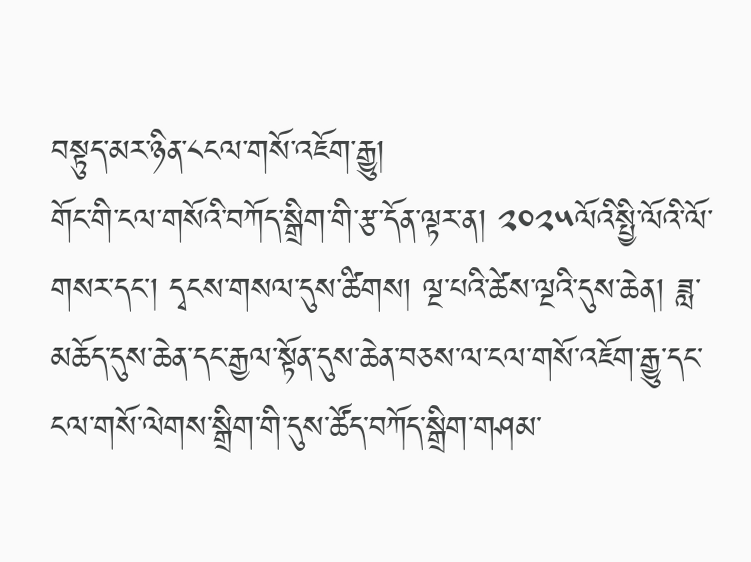བསྟུད་མར་ཉིན་༨ངལ་གསོ་འཇོག་རྒྱུ།
གོང་གི་ངལ་གསོའི་བཀོད་སྒྲིག་གི་རྩ་དོན་ལྟར་ན། ༢༠༢༥ལོའིསྤྱི་ལོའི་ལོ་གསར་དང་། དྭངས་གསལ་དུས་ཚིགས། ལྔ་པའི་ཚེས་ལྔའི་དུས་ཆེན། ཟླ་མཆོད་དུས་ཆེན་དང་རྒྱལ་སྟོན་དུས་ཆེན་བཅས་ལ་ངལ་གསོ་འཇོག་རྒྱུ་དང་ངལ་གསོ་ལེགས་སྒྲིག་གི་དུས་ཚོད་བཀོད་སྒྲིག་གཤམ་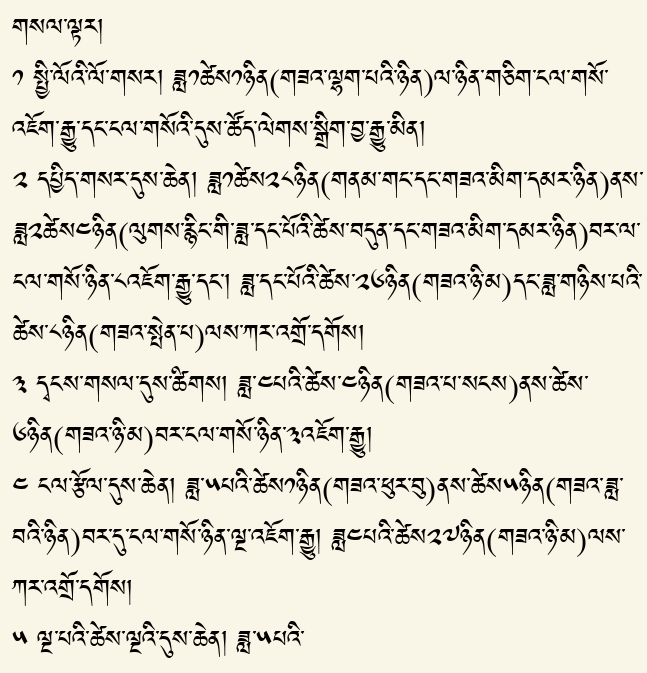གསལ་ལྟར།
༡ སྤྱི་ལོའི་ལོ་གསར། ཟླ༡ཚེས༡ཉིན(གཟའ་ལྷག་པའི་ཉིན)ལ་ཉིན་གཅིག་ངལ་གསོ་འཇོག་རྒྱུ་དང་ངལ་གསོའི་དུས་ཚོད་ལེགས་སྒྲིག་བྱ་རྒྱུ་མིན།
༢ དཔྱིད་གསར་དུས་ཆེན། ཟླ༡ཚེས༢༨ཉིན(གནམ་གང་དང་གཟའ་མིག་དམར་ཉིན)ནས་ཟླ༢ཚེས༤ཉིན(ལུགས་རྙིང་གི་ཟླ་དང་པོའི་ཚེས་བདུན་དང་གཟའ་མིག་དམར་ཉིན)བར་ལ་ངལ་གསོ་ཉིན་༨འཇོག་རྒྱུ་དང་། ཟླ་དང་པོའི་ཚེས་༢༦ཉིན(གཟའ་ཉི་མ)དང་ཟླ་གཉིས་པའི་ཚེས་༨ཉིན(གཟའ་སྤེན་པ)ལས་ཀར་འགྲོ་དགོས།
༣ དྭངས་གསལ་དུས་ཚིགས། ཟླ་༤པའི་ཚེས་༤ཉིན(གཟའ་པ་སངས)ནས་ཚེས་༦ཉིན(གཟའ་ཉི་མ)བར་ངལ་གསོ་ཉིན་༣འཇོག་རྒྱུ།
༤ ངལ་རྩོལ་དུས་ཆེན། ཟླ་༥པའི་ཚེས༡ཉིན(གཟའ་ཕུར་བུ)ནས་ཚེས༥ཉིན(གཟའ་ཟླ་བའི་ཉིན)བར་དུ་ངལ་གསོ་ཉིན་ལྔ་འཇོག་རྒྱུ། ཟླ༤པའི་ཚེས༢༧ཉིན(གཟའ་ཉི་མ)ལས་ཀར་འགྲོ་དགོས།
༥ ལྔ་པའི་ཚེས་ལྔའི་དུས་ཆེན། ཟླ་༥པའི་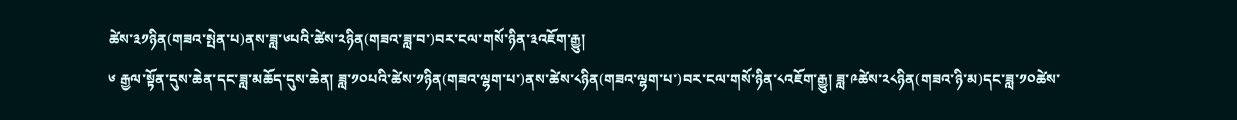ཚེས་༣༡ཉིན(གཟའ་སྤེན་པ)ནས་ཟླ་༦པའི་ཚེས་༢ཉིན(གཟའ་ཟླ་བ་)བར་ངལ་གསོ་ཉིན་༣འཇོག་རྒྱུ།
༦ རྒྱལ་སྟོན་དུས་ཆེན་དང་ཟླ་མཆོད་དུས་ཆེན། ཟླ་༡༠པའི་ཚེས་༡ཉིན(གཟའ་ལྷག་པ་)ནས་ཚེས་༨ཉིན(གཟའ་ལྷག་པ་)བར་ངལ་གསོ་ཉིན་༨འཇོག་རྒྱུ། ཟླ་༩ཚེས་༢༨ཉིན(གཟའ་ཉི་མ)དང་ཟླ་༡༠ཚེས་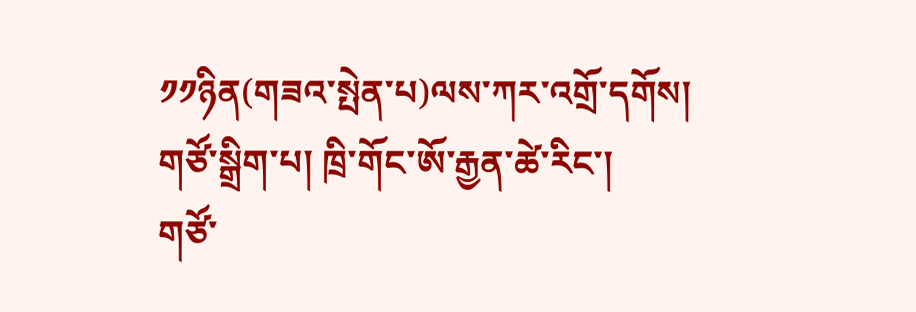༡༡ཉིན(གཟའ་སྤེན་པ)ལས་ཀར་འགྲོ་དགོས།
གཙོ་སྒྲིག་པ། ཁྲི་གོང་ཨོ་རྒྱན་ཚེ་རིང་།
གཙོ་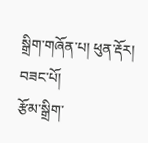སྒྲིག་གཞོན་པ། ཕུན་རྡོར། བཟང་པོ།
རྩོམ་སྒྲིག་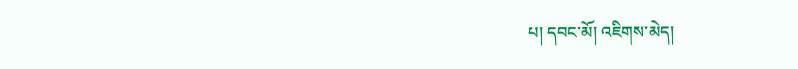པ། དབང་མོ། འཇིགས་མེད།